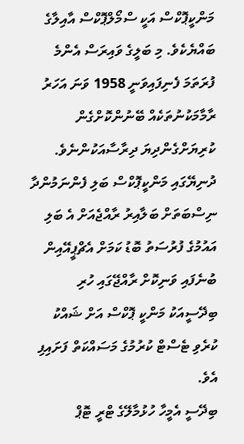މަންކީޕޮކްސް އަކީ ސްމޯލްޕޮކްސް އާއިލާގެ ބައްޔެކެވެ. މި ބަލީގެ ވައިރަސް އެންމެ ފުރަތަމަ ފެނިފައިވަނީ 1958 ވަނަ އަހަރު ރާމާމަކުނުތަކެއް ބޭނުންކޮށްގެން ކުރިޔަށްގެންދިޔަ ދިރާސާއަކުންނެވެ.
ދުނިޔޭގައި މަންކީޕޮކްސް ބަލި ފެންނަމުންދާ ނިސްބަތަށް ބަލާއިރު ރާއްޖެއަށް އެ ބަލި އައުމުގެ ފުރުސަތު ބޮޑު ކަމަށް އެޗްޕީއޭއިން ބުނެފައި ވަނިކޮށް ރާއްޖޭގައި ހުރި ބިދޭސީއަކު މަންކީ ޕޮކްސް އަށް ޝައްކު ކުރެވި ޓެސްޓް ކުރުމުގެ މަސައްކަތް ފަށައިފި އެވެ.
ބިދޭސީ އެމީހާ ހުޅުމާލޭގެ ޓްރީ ޓޮޕް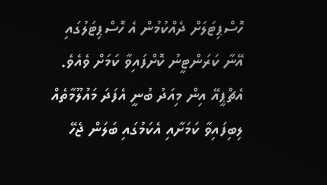ހޮސްޕިޓަލަށް ދެއްކުމުން އެ ހޮސްޕިޓަލުގައި އޭނާ ކަރަންޓީނު ކޮށްފައިވާ ކަމަށް ވެއެވެ.
އެޗްޕީއޭ އިން މިއަދު ބުނީ އެފަދަ މައުލޫމާތެއް ލިބިފައިވާ ކަމަށާއި އެކަމުގައި ބަލަން ޖެހޭ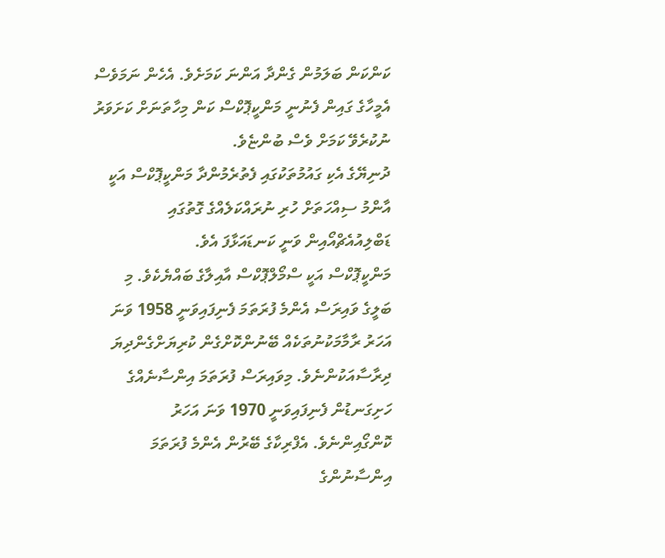ކަންކަން ބަލަމުން ގެންދާ އަންނަ ކަމަށެވެ. އެހެން ނަމަވެސް އެމީހާގެ ގައިން ފެނުނީ މަންކީޕޮކްސް ކަން މިހާތަނަށް ކަށަވަރު ނުކުރެވޭ ކަމަށް ވެސް ބުންޏެވެ.
ދުނިޔޭގެ އެކި ގައުމުތަކުގައި ފެތުރެމުންދާ މަންކީޕޮކްސް އަކީ އާންމު ސިއްހަތަށް ހުރި ނުރައްކަލެއްގެ ގޮތުގައި ޑަބްލިއުއެޗްއޯއިން ވަނީ ކަނޑައަޅާފަ އެވެ.
މަންކީޕޮކްސް އަކީ ސްމޯލްޕޮކްސް އާއިލާގެ ބައްޔެކެވެ. މި ބަލީގެ ވައިރަސް އެންމެ ފުރަތަމަ ފެނިފައިވަނީ 1958 ވަނަ އަހަރު ރާމާމަކުނުތަކެއް ބޭނުންކޮށްގެން ކުރިޔަށްގެންދިޔަ ދިރާސާއަކުންނެވެ. މިވައިރަސް ފުރަތަމަ އިންސާނެއްގެ ހަށިގަނޑުން ފެނިފައިވަނީ 1970 ވަނަ އަހަރު ކޮންގޯއިންނެވެ. އެފްރިކާގެ ބޭރުން އެންމެ ފުރަތަމަ އިންސާނުންގެ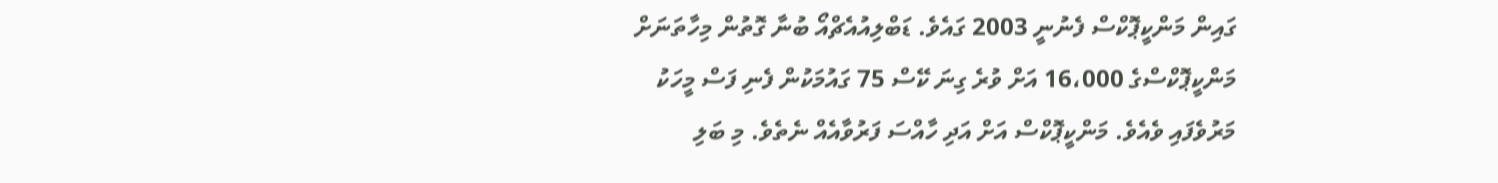ގައިން މަންކީޕޮކްސް ފެނުނީ 2003 ގައެވެ. ޑަބްލިއުއެޗްއޯ ބުނާ ގޮތުން މިހާތަނަށް މަންކީޕޮކްސްގެ 16،000 އަށް ވުރެ ގިނަ ކޭސް 75 ގައުމަކުން ފެނި ފަސް މީހަކު މަރުވެފައި ވެއެވެ. މަންކީޕޮކްސް އަށް އަދި ހާއްސަ ފަރުވާއެއް ނެތެވެ. މި ބަލި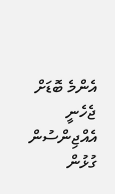އެންމެ ބޮޑަށް ޖެހެނީ އެއްޖިންސުން ގުޅުން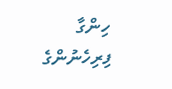ހިންގާ ފިރިހެނުންގެ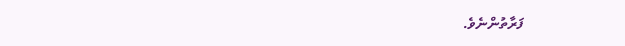ފަރާތުންނެވެ.